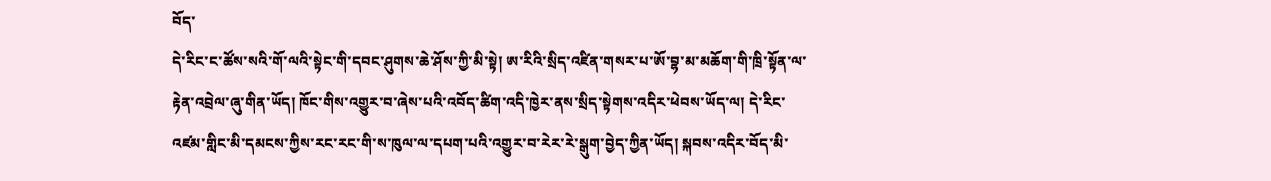བོད་
དེ་རིང་ང་ཚོས་སའི་གོ་ལའི་སྟེང་གི་དབང་ཤུགས་ཆེ་ཤོས་ཀྱི་མི་སྟེ། ཨ་རིའི་སྲིད་འཛིན་གསར་པ་ཨོ་བྷ་མ་མཆོག་གི་ཁྲི་སྟོན་ལ་རྟེན་འབྲེལ་ཞུ་གིན་ཡོད། ཁོང་གིས་འགྱུར་བ་ཞེས་པའི་འབོད་ཚིག་འདི་ཁྱེར་ནས་སྲིད་སྟེགས་འདིར་ཕེབས་ཡོད་ལ། དེ་རིང་འཛམ་གླིང་མི་དམངས་ཀྱིས་རང་རང་གི་ས་ཁུལ་ལ་དཔག་པའི་འགྱུར་བ་རེར་རེ་སྒུག་བྱེད་ཀྱིན་ཡོད། སྐབས་འདིར་བོད་མི་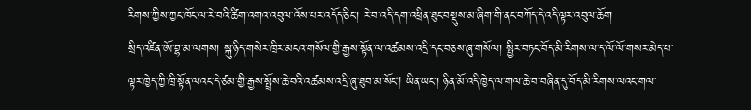རིགས་ཀྱིས་ཀྱང་ཁོང་ལ་རེ་བའི་ཚིག་འགའ་འབུལ་འོས་པར་འདོད་ཅིང་། རེ་བ་འདི་དག་འཕྲིན་ཐུང་བསྡུས་མ་ཞིག་གི་ནང་བཀོད་དེ་འདི་ལྟར་འབུལ་ཆོག
སྲིད་འཛིན་ཨོ་བྷ་མ་ལགས། སྐུ་ཉིད་གསེར་ཁྲིར་མངའ་གསོལ་གྱི་རྒྱས་སྟོན་ལ་འཚམས་འདྲི་དང་བཅས་ཞུ་གསོལ། སྤྱིར་བཏང་བོད་མི་རིགས་ལ་ད་ལོ་ལོ་གསར་མེད་པ་ལྟར་ཁྱེད་ཀྱི་ཁྲི་སྟོན་ལའང་དེ་ཙམ་གྱི་རྒྱས་སྤྲོས་ཆེ་བའི་འཚམས་འདྲི་ཞུ་ཐུབ་མ་སོང། ཡིན་ཡང་། ཉིན་མོ་འདི་ཁྱེད་ལ་གལ་ཆེ་བ་བཞིན་དུ་བོད་མི་རིགས་ལའང་གལ་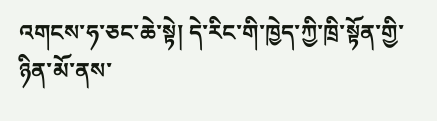འགངས་ཧ་ཅང་ཆེ་སྟེ། དེ་རིང་གི་ཁྱེད་ཀྱི་ཁྲི་སྟོན་གྱི་ཉིན་མོ་ནས་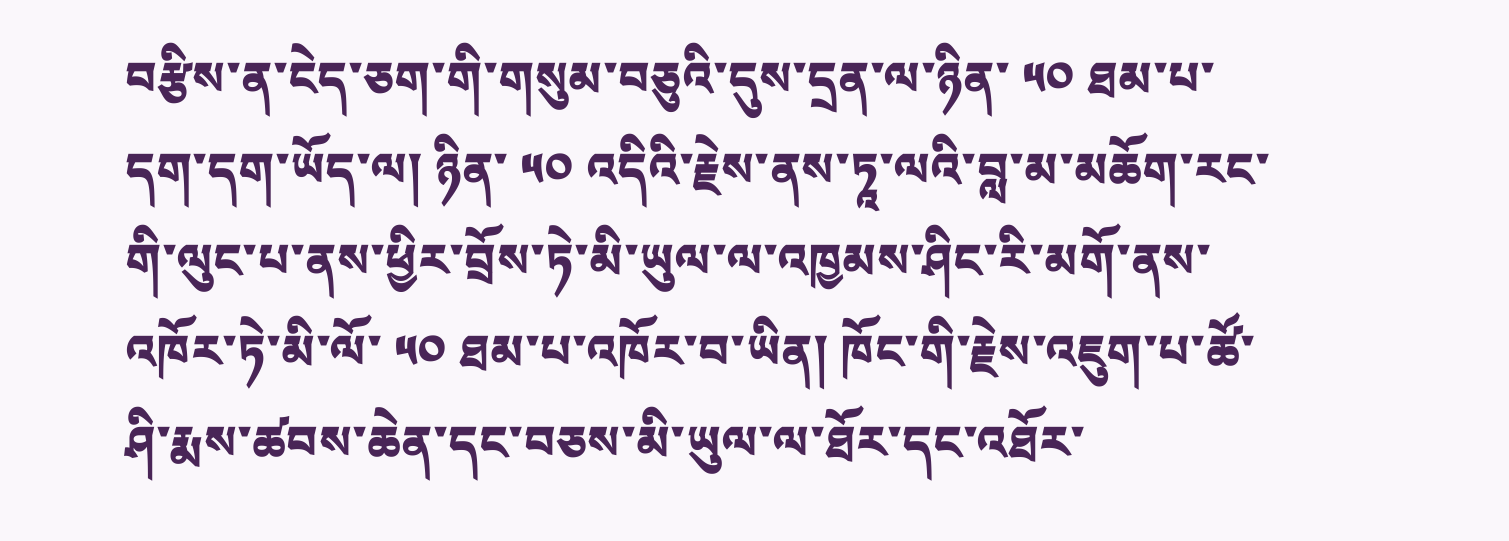བརྩིས་ན་ངེད་ཅག་གི་གསུམ་བཅུའི་དུས་དྲན་ལ་ཉིན་ ༥༠ ཐམ་པ་དག་དག་ཡོད་ལ། ཉིན་ ༥༠ འདིའི་རྗེས་ནས་ཏཱ་ལའི་བླ་མ་མཆོག་རང་གི་ལུང་པ་ནས་ཕྱིར་བྲོས་ཏེ་མི་ཡུལ་ལ་འཁྱམས་ཤིང་རི་མགོ་ནས་འཁོར་ཏེ་མི་ལོ་ ༥༠ ཐམ་པ་འཁོར་བ་ཡིན། ཁོང་གི་རྗེས་འཇུག་པ་ཚོ་ཤི་རྨས་ཚབས་ཆེན་དང་བཅས་མི་ཡུལ་ལ་ཐོར་དང་འཐོར་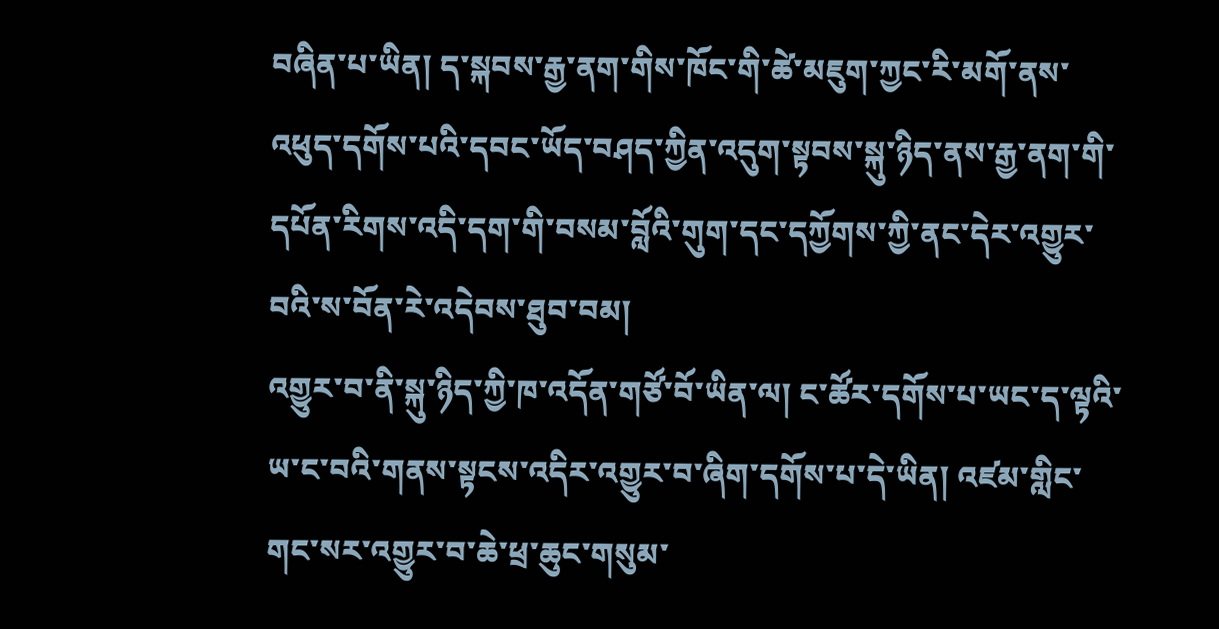བཞིན་པ་ཡིན། ད་སྐབས་རྒྱ་ནག་གིས་ཁོང་གི་ཚེ་མཇུག་ཀྱང་རི་མགོ་ནས་འཕུད་དགོས་པའི་དབང་ཡོད་བཤད་ཀྱིན་འདུག་སྟབས་སྐུ་ཉིད་ནས་རྒྱ་ནག་གི་དཔོན་རིགས་འདི་དག་གི་བསམ་བློའི་གུག་དང་དཀྱོགས་ཀྱི་ནང་དེར་འགྱུར་བའི་ས་བོན་རེ་འདེབས་ཐུབ་བམ།
འགྱུར་བ་ནི་སྐུ་ཉིད་ཀྱི་ཁ་འདོན་གཙོ་བོ་ཡིན་ལ། ང་ཚོར་དགོས་པ་ཡང་ད་ལྟའི་ཡ་ང་བའི་གནས་སྟངས་འདིར་འགྱུར་བ་ཞིག་དགོས་པ་དེ་ཡིན། འཛམ་གླིང་གང་སར་འགྱུར་བ་ཆེ་ཕྲ་ཆུང་གསུམ་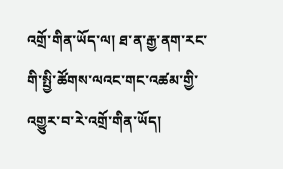འགྲོ་གིན་ཡོད་ལ། ཐ་ན་རྒྱ་ནག་རང་གི་སྤྱི་ཚོགས་ལའང་གང་འཚམ་གྱི་འགྱུར་བ་རེ་འགྲོ་གིན་ཡོད།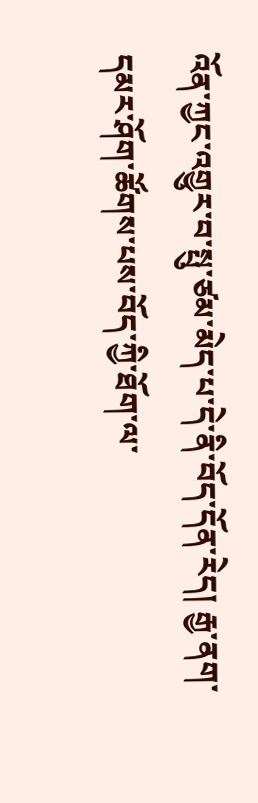འོན་ཀྱང་འགྱུར་བ་སྤུ་ཙམ་མེད་པ་དེ་ནི་བོད་དོན་རེད། རྒྱ་ནག་དམར་ཤོག་ཚོགས་པས་བོད་ཀྱི་ཐོག་ལ་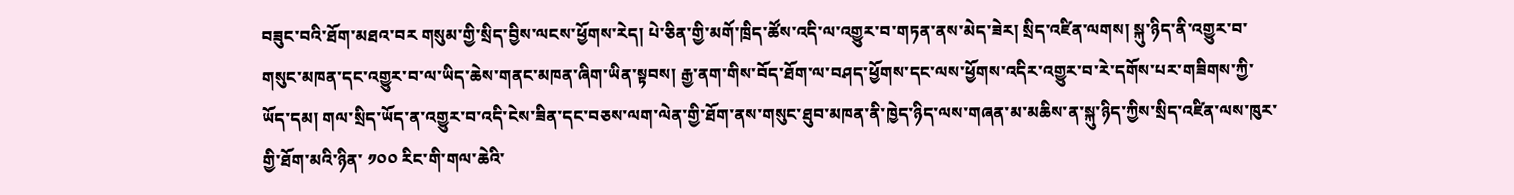བཟུང་བའི་ཐོག་མཐའ་བར གསུམ་གྱི་སྲིད་བྱིས་ལངས་ཕྱོགས་རེད། པེ་ཅིན་གྱི་མགོ་ཁྲིད་ཚོས་འདི་ལ་འགྱུར་བ་གཏན་ནས་མེད་ཟེར། སྲིད་འཛིན་ལགས། སྐུ་ཉིད་ནི་འགྱུར་བ་གསུང་མཁན་དང་འགྱུར་བ་ལ་ཡིད་ཆེས་གནང་མཁན་ཞིག་ཡིན་སྟབས། རྒྱ་ནག་གིས་བོད་ཐོག་ལ་བཤད་ཕྱོགས་དང་ལས་ཕྱོགས་འདིར་འགྱུར་བ་རེ་དགོས་པར་གཟིགས་ཀྱི་ཡོད་དམ། གལ་སྲིད་ཡོད་ན་འགྱུར་བ་འདི་ངེས་ཟིན་དང་བཅས་ལག་ལེན་གྱི་ཐོག་ནས་གསུང་ཐུབ་མཁན་ནི་ཁྱེད་ཉིད་ལས་གཞན་མ་མཆིས་ན་སྐུ་ཉིད་ཀྱིས་སྲིད་འཛིན་ལས་ཁུར་གྱི་ཐོག་མའི་ཉིན་ ༡༠༠ རིང་གི་གལ་ཆེའི་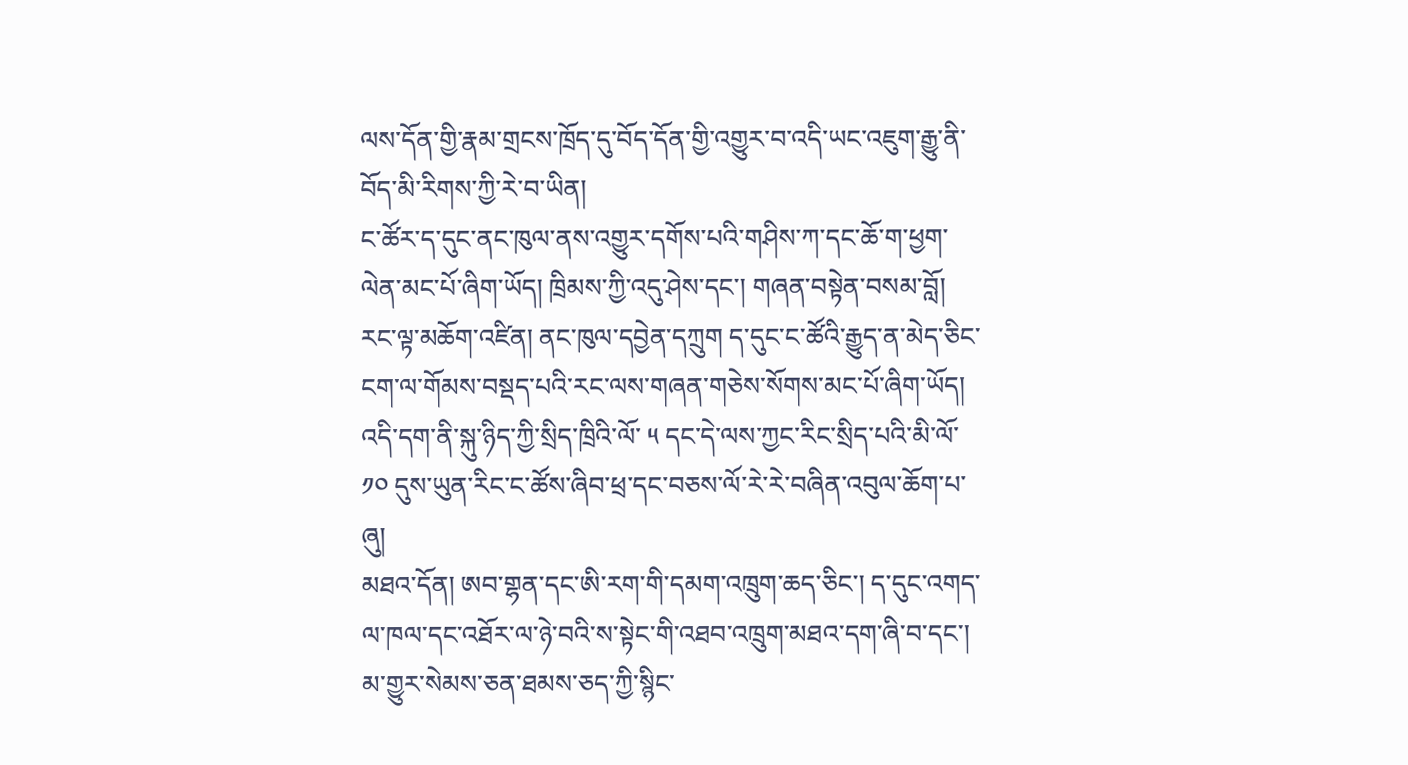ལས་དོན་གྱི་རྣམ་གྲངས་ཁྲོད་དུ་བོད་དོན་གྱི་འགྱུར་བ་འདི་ཡང་འཇུག་རྒྱུ་ནི་བོད་མི་རིགས་ཀྱི་རེ་བ་ཡིན།
ང་ཚོར་ད་དུང་ནང་ཁུལ་ནས་འགྱུར་དགོས་པའི་གཤིས་ཀ་དང་ཆོ་ག་ཕྱག་ལེན་མང་པོ་ཞིག་ཡོད། ཁྲིམས་ཀྱི་འདུ་ཤེས་དང་། གཞན་བསྟེན་བསམ་བློ། རང་ལྟ་མཆོག་འཛིན། ནང་ཁུལ་དབྱེན་དཀྲུག ད་དུང་ང་ཚོའི་རྒྱུད་ན་མེད་ཅིང་ངག་ལ་གོམས་བསྡད་པའི་རང་ལས་གཞན་གཅེས་སོགས་མང་པོ་ཞིག་ཡོད། འདི་དག་ནི་སྐུ་ཉིད་ཀྱི་སྲིད་ཁྲིའི་ལོ་ ༥ དང་དེ་ལས་ཀྱང་རིང་སྲིད་པའི་མི་ལོ་ ༡༠ དུས་ཡུན་རིང་ང་ཚོས་ཞིབ་ཕྲ་དང་བཅས་ལོ་རེ་རེ་བཞིན་འབུལ་ཆོག་པ་ཞུ།
མཐའ་དོན། ཨབ་གྷན་དང་ཨི་རག་གི་དམག་འཁྲུག་ཆད་ཅིང་། ད་དུང་འགད་ལ་ཁལ་དང་འཐོར་ལ་ཉེ་བའི་ས་སྟེང་གི་འཐབ་འཁྲུག་མཐའ་དག་ཞི་བ་དང་། མ་གྱུར་སེམས་ཅན་ཐམས་ཅད་ཀྱི་སྙིང་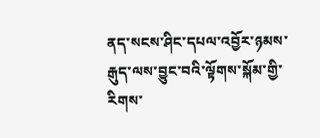ནད་སངས་ཤིང་དཔལ་འབྱོར་ཉམས་རྒུད་ལས་བྱུང་བའི་ལྟོགས་སྐོམ་གྱི་རིགས་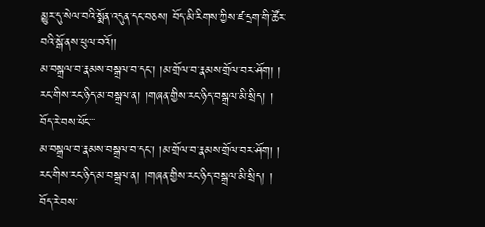མྱུར་དུ་སེལ་བའི་སྨོན་འདུན་དང་བཅས། བོད་མི་རིགས་ཀྱིས་ཛ་དྲག་གི་ཚོར་བའི་སྒོ་ནས་ཕུལ་བའོ།།
མ་བསྒྲལ་བ་རྣམས་བསྒྲལ་བ་དང་། །མ་གྲོལ་བ་རྣམས་གྲོལ་བར་ཤོག། །
རང་གིས་རང་ཉིད་མ་བསྒྲལ་ན། །གཞན་གྱིས་རང་ཉིད་བསྒྲལ་མི་སྲིད། །
བོད་རེ་བས་ཕོང་་་
མ་བསྒྲལ་བ་རྣམས་བསྒྲལ་བ་དང་། །མ་གྲོལ་བ་རྣམས་གྲོལ་བར་ཤོག། །
རང་གིས་རང་ཉིད་མ་བསྒྲལ་ན། །གཞན་གྱིས་རང་ཉིད་བསྒྲལ་མི་སྲིད། །
བོད་རེ་བས་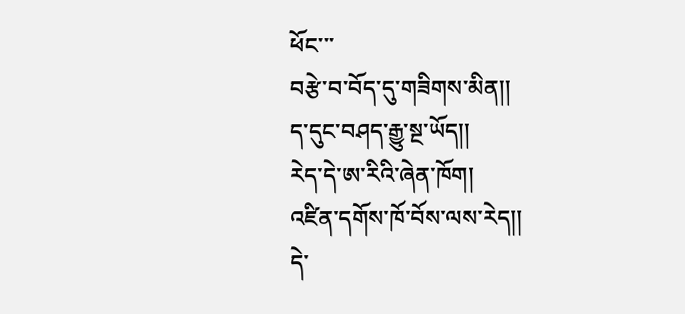ཕོང་་་
བརྩེ་བ་བོད་དུ་གཟིགས་མིན།།
ད་དུང་བཤད་རྒྱུ་སྔ་ཡོད།།
རེད་དེ་ཨ་རིའི་ཞེན་ཁོག།
འཛིན་དགོས་ཁོ་བོས་ལས་རེད།།
དེ་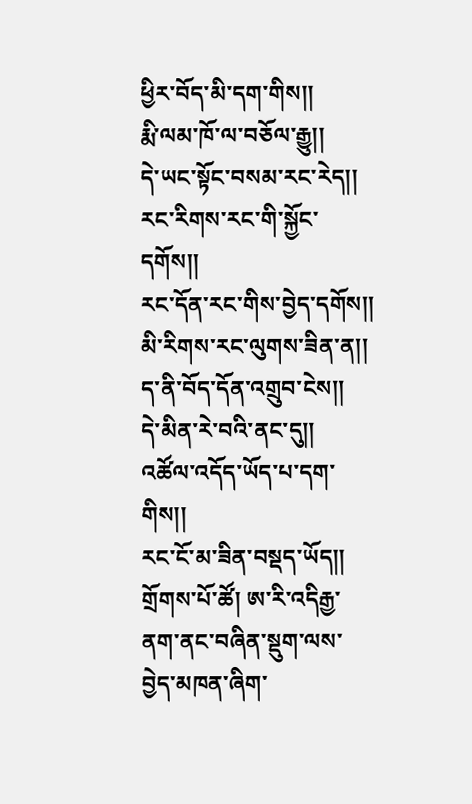ཕྱིར་བོད་མི་དག་གིས།།
རྨི་ལམ་ཁོ་ལ་བཅོལ་རྒྱུ།།
དེ་ཡང་སྟོང་བསམ་རང་རེད།།
རང་རིགས་རང་གི་སྐྱོང་དགོས།།
རང་དོན་རང་གིས་བྱེད་དགོས།།
མི་རིགས་རང་ལུགས་ཟིན་ན།།
ད་ནི་བོད་དོན་འགྲུབ་ངེས།།
དེ་མིན་རེ་བའི་ནང་དུ།།
འཚོལ་འདོད་ཡོད་པ་དག་གིས།།
རང་ངོ་མ་ཟིན་བསྡད་ཡོད།།
གྲོགས་པོ་ཚོ། ཨ་རི་འདིརྒྱ་ནག་ནང་བཞིན་སྡུག་ལས་བྱེད་མཁན་ཞིག་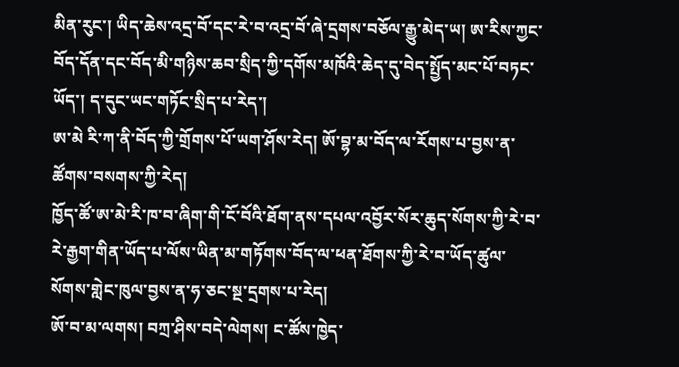མིན་རུང་། ཡིད་ཆེས་འདྲ་བོ་དང་རེ་བ་འདྲ་བོ་ཞེ་དྲགས་བཅོལ་རྒྱུ་མེད་ཡ། ཨ་རིས་ཀྱང་བོད་དོན་དང་བོད་མི་གཉིས་ཆབ་སྲིད་ཀྱི་དགོས་མཁོའི་ཆེད་དུ་བེད་སྤྱོད་མང་པོ་བཏང་ཡོད་། ད་དུང་ཡང་གཏོང་སྲིད་པ་རེད་།
ཨ་མེ རི་ཀ་ནི་བོད་ཀྱི་གྲོགས་པོ་ཡག་ཤོས་རེད། ཨོ་བྷ་མ་བོད་ལ་རོགས་པ་བྱས་ན་ཚོགས་བསགས་ཀྱི་རེད།
ཁྱོད་ཚོ་ཨ་མེ་རི་ཁ་བ་ཞིག་གི་ངོ་བོའི་ཐོག་ནས་དཔལ་འབྱོར་སོར་ཆུད་སོགས་ཀྱི་རེ་བ་རེ་རྒྱག་གིན་ཡོད་པ་ལོས་ཡིན་མ་གཏོགས་བོད་ལ་ཕན་ཐོགས་ཀྱི་རེ་བ་ཡོད་ཚུལ་སོགས་གླེང་ཁུལ་བྱས་ན་ཧ་ཅང་སྔ་དྲགས་པ་རེད།
ཨོ་བ་མ་ལགས། བཀྲ་ཤིས་བདེ་ལེགས། ང་ཚོས་ཁྱེད་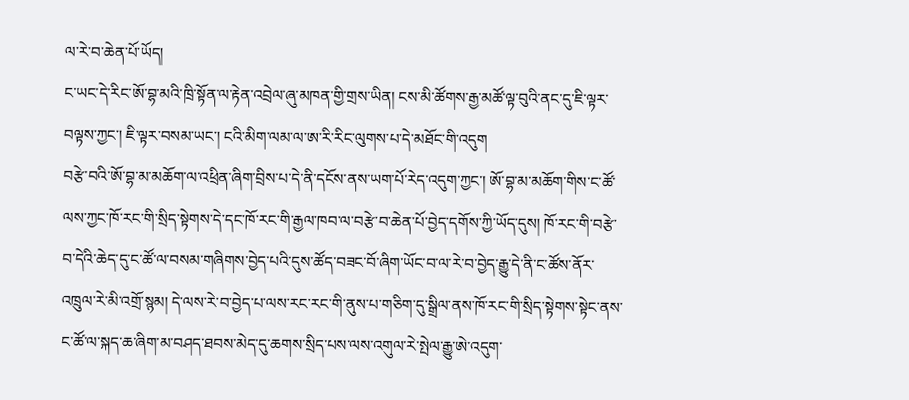ལ་རེ་བ་ཆེན་པོ་ཡོད།
ང་ཡང་དེ་རིང་ཨོ་བྷ་མའི་ཁྲི་སྟོན་ལ་རྟེན་འབྲེལ་ཞུ་མཁན་གྱི་གྲས་ཡིན། ངས་མི་ཚོགས་རྒྱ་མཚོ་ལྟ་བུའི་ནང་དུ་ཇི་ལྟར་བལྟས་ཀྱང་། ཇི་ལྟར་བསམ་ཡང་། ངའི་མིག་ལམ་ལ་ཨ་རི་རིང་ལུགས་པ་དེ་མཐོང་གི་འདུག
བརྩེ་བའི་ཨོ་བྷ་མ་མཆོག་ལ་འཕྲིན་ཞིག་བྲིས་པ་དེ་ནི་དངོས་ནས་ཡག་པོ་རེད་འདུག་ཀྱང་། ཨོ་བྷ་མ་མཆོག་གིས་ང་ཚོ་ལས་ཀྱང་ཁོ་རང་གི་སྲིད་སྟེགས་དེ་དང་ཁོ་རང་གི་རྒྱལ་ཁབ་ལ་བརྩེ་བ་ཆེན་པོ་བྱེད་དགོས་ཀྱི་ཡོད་དུས། ཁོ་རང་གི་བརྩེ་བ་དེའི་ཆེད་དུ་ང་ཚོ་ལ་བསམ་གཞིགས་བྱེད་པའི་དུས་ཚོད་བཟང་བོ་ཞིག་ཡོང་བ་ལ་རེ་བ་བྱེད་རྒྱུ་དེ་ནི་ང་ཚོས་ནོར་འཁྲུལ་རེ་མི་འགྲོ་སྙམ། དེ་ལས་རེ་བ་བྱེད་པ་ལས་རང་རང་གི་ནུས་པ་གཅིག་དུ་སྒྲིལ་ནས་ཁོ་རང་གི་སྲིད་སྟེགས་སྟེང་ནས་ང་ཚོ་ལ་སྐད་ཆ་ཞིག་མ་བཤད་ཐབས་མེད་དུ་ཆགས་སྲིད་པས་ལས་འགུལ་རེ་སྤེལ་རྒྱུ་ཨེ་འདུག་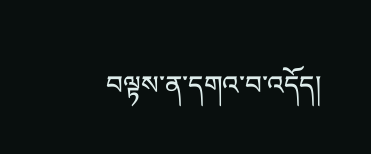བལྟས་ན་དགའ་བ་འདོད།